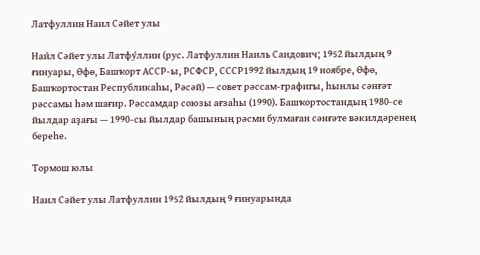Латфуллин Наил Сәйет улы

Наи́л Сәйет улы Латфу́ллин (рус. Латфуллин Наиль Саидович; 1952 йылдың 9 ғинуары, Өфө, Башҡорт АССР-ы, РСФСР, СССР1992 йылдың 19 ноябре, Өфө, Башҡортостан Республикаhы, Рәсәй) — совет рәссам-графигы, һынлы сәнғәт рәссамы һәм шағир. Рәссамдар союзы ағзаһы (1990). Башҡортостандың 1980-се йылдар аҙағы — 1990-сы йылдар башының рәсми булмаған сәнғәте вәкилдәренең береһе.

Тормош юлы

Наил Сәйет улы Латфуллин 1952 йылдың 9 ғинуарында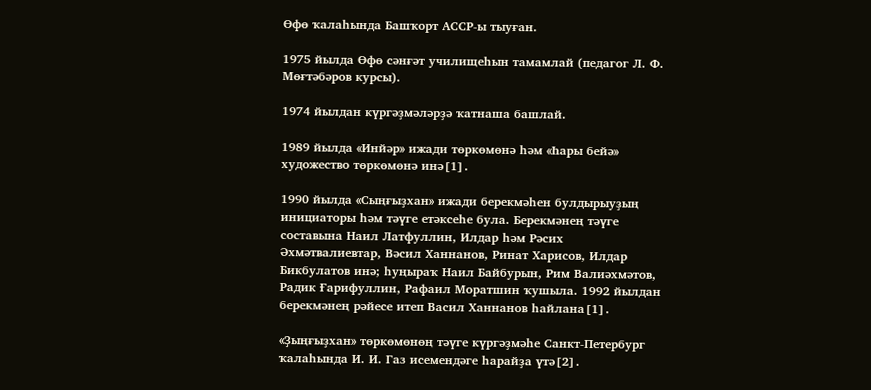Өфө ҡалаһында Башҡорт АССР-ы тыуған.

1975 йылда Өфө сәнғәт училищеһын тамамлай (педагог Л. Ф. Мөғтәбәров курсы).

1974 йылдан күргәҙмәләрҙә ҡатнаша башлай.

1989 йылда «Инйәр» ижади төркөмөнә һәм «Һары бейә» художество төркөмөнә инә[1].

1990 йылда «Сыңғыҙхан» ижади берекмәһен булдырыуҙың инициаторы һәм тәүге етәксеһе була. Берекмәнең тәүге составына Наил Латфуллин, Илдар һәм Рәсих Әхмәтвалиевтар, Вәсил Ханнанов, Ринат Харисов, Илдар Бикбулатов инә; һуңыраҡ Наил Байбурын, Рим Валиәхмәтов, Радик Ғарифуллин, Рафаил Моратшин ҡушыла. 1992 йылдан берекмәнең рәйесе итеп Васил Ханнанов һайлана[1].

«Ҙыңғыҙхан» төркөмөнөң тәүге күргәҙмәһе Санкт-Петербург ҡалаһында И. И. Газ исемендәге һарайҙа үтә[2].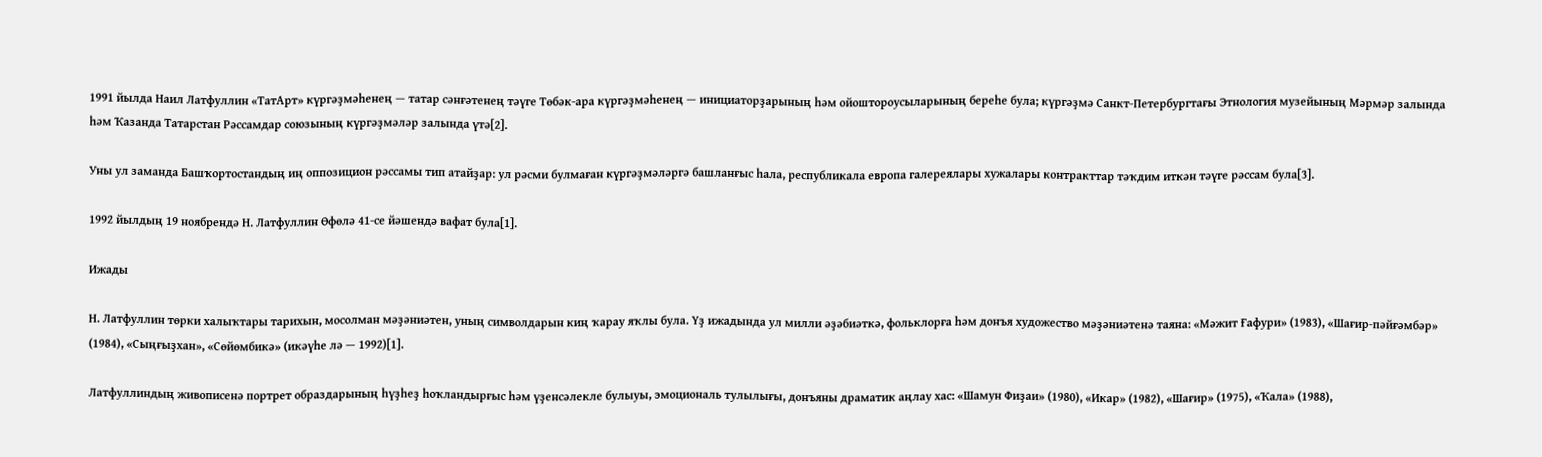1991 йылда Наил Латфуллин «ТатАрт» күргәҙмәһенең — татар сәнғәтенең тәүге Төбәк-ара күргәҙмәһенең — инициаторҙарының һәм ойоштороусыларының береһе була; күргәҙмә Санкт-Петербургтағы Этнология музейының Мәрмәр залында һәм Ҡазанда Татарстан Рәссамдар союзының күргәҙмәләр залында үтә[2].

Уны ул заманда Башҡортостандың иң оппозицион рәссамы тип атайҙар: ул рәсми булмаған күргәҙмәләргә башланғыс һала, республикала европа галереялары хужалары контракттар тәҡдим иткән тәүге рәссам була[3].

1992 йылдың 19 ноябрендә Н. Латфуллин Өфөлә 41-се йәшендә вафат була[1].

Ижады

Н. Латфуллин төрки халыҡтары тарихын, мосолман мәҙәниәтен, уның символдарын киң ҡарау яҡлы була. Үҙ ижадында ул милли әҙәбиәткә, фольклорға һәм донъя художество мәҙәниәтенә таяна: «Мәжит Ғафури» (1983), «Шағир-пәйғәмбәр» (1984), «Сыңғыҙхан», «Сөйөмбикә» (икәүһе лә — 1992)[1].

Латфуллиндың живописенә портрет образдарының һүҙһеҙ һоҡландырғыс һәм үҙенсәлекле булыуы, эмоциональ тулылығы, донъяны драматик аңлау хас: «Шамун Фиҙаи» (1980), «Икар» (1982), «Шағир» (1975), «Ҡала» (1988),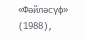«Фәйләсүф» (1988),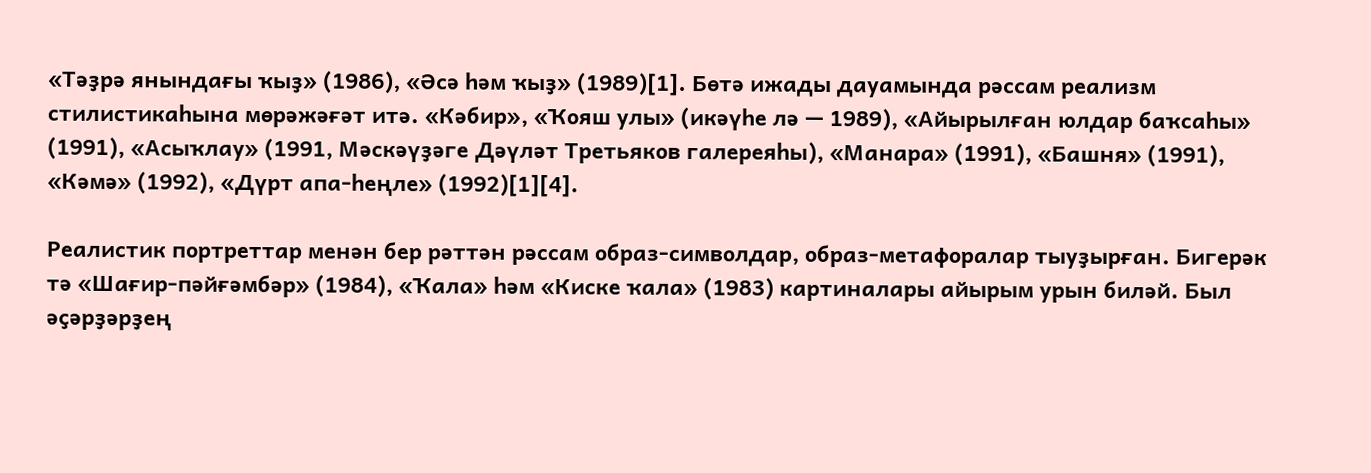«Тәҙрә янындағы ҡыҙ» (1986), «Әсә һәм ҡыҙ» (1989)[1]. Бөтә ижады дауамында рәссам реализм стилистикаһына мөрәжәғәт итә. «Кәбир», «Ҡояш улы» (икәүһе лә — 1989), «Айырылған юлдар баҡсаһы» (1991), «Асыҡлау» (1991, Мәскәүҙәге Дәүләт Третьяков галереяһы), «Манара» (1991), «Башня» (1991), «Кәмә» (1992), «Дүрт апа-һеңле» (1992)[1][4].

Реалистик портреттар менән бер рәттән рәссам образ-символдар, образ-метафоралар тыуҙырған. Бигерәк тә «Шағир-пәйғәмбәр» (1984), «Ҡала» һәм «Киске ҡала» (1983) картиналары айырым урын биләй. Был әҫәрҙәрҙең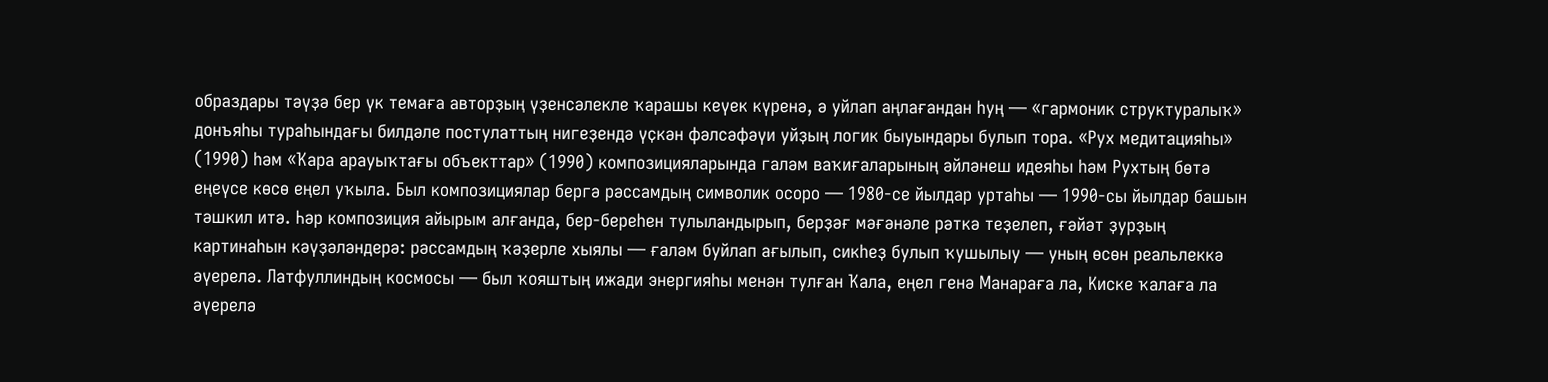образдары тәүҙә бер үк темаға авторҙың үҙенсәлекле ҡарашы кеүек күренә, ә уйлап аңлағандан һуң — «гармоник структуралыҡ» донъяһы тураһындағы билдәле постулаттың нигеҙендә үҫкән фәлсәфәүи уйҙың логик быуындары булып тора. «Рух медитацияһы» (1990) һәм «Ҡара арауыҡтағы объекттар» (1990) композицияларында галәм ваҡиғаларының әйләнеш идеяһы һәм Рухтың бөтә еңеүсе көсө еңел уҡыла. Был композициялар бергә рәссамдың символик осоро — 1980-се йылдар уртаһы — 1990-сы йылдар башын тәшкил итә. Һәр композиция айырым алғанда, бер-береһен тулыландырып, берҙәғ мәғәнәле рәткә теҙелеп, ғәйәт ҙурҙың картинаһын кәүҙәләндерә: рәссамдың ҡәҙерле хыялы — ғаләм буйлап ағылып, сикһеҙ булып ҡушылыу — уның өсөн реальлеккә әүерелә. Латфуллиндың космосы — был ҡояштың ижади энергияһы менән тулған Ҡала, еңел генә Манараға ла, Киске ҡалаға ла әүерелә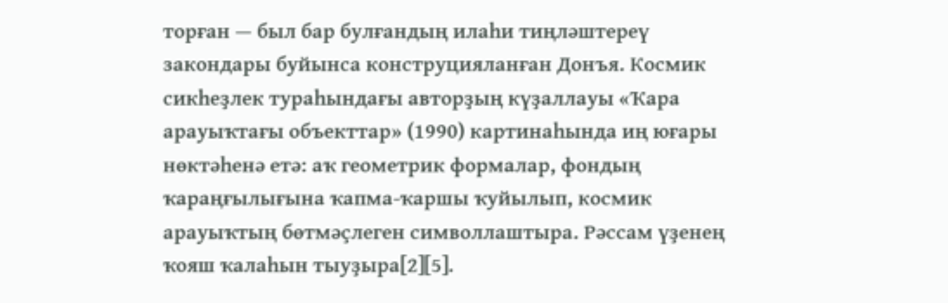торған — был бар булғандың илаһи тиңләштереү закондары буйынса конструцияланған Донъя. Космик сикһеҙлек тураһындағы авторҙың күҙаллауы «Ҡара арауыҡтағы объекттар» (1990) картинаһында иң юғары нөктәһенә етә: аҡ геометрик формалар, фондың ҡараңғылығына ҡапма-ҡаршы ҡуйылып, космик арауыҡтың бөтмәҫлеген символлаштыра. Рәссам үҙенең ҡояш ҡалаһын тыуҙыра[2][5].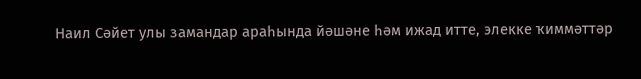Наил Сәйет улы замандар араһында йәшәне һәм ижад итте, элекке ҡиммәттәр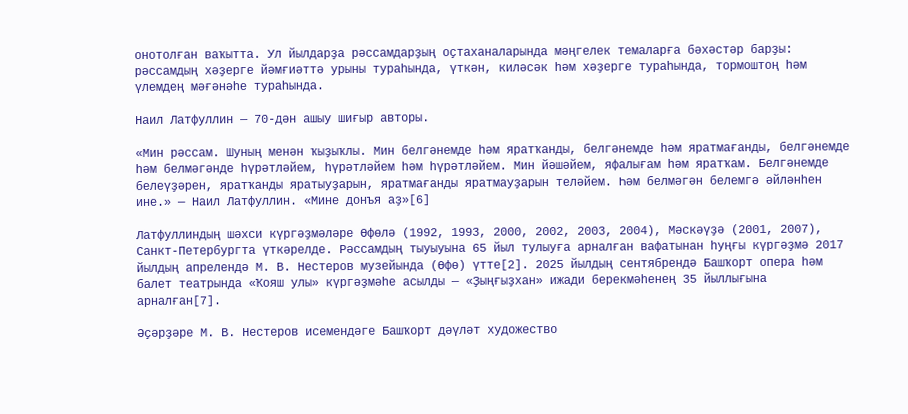онотолған ваҡытта. Ул йылдарҙа рәссамдарҙың оҫтаханаларында мәңгелек темаларға бәхәстәр барҙы: рәссамдың хәҙерге йәмғиәттә урыны тураһында, үткән, киләсәк һәм хәҙерге тураһында, тормоштоң һәм үлемдең мәғәнәһе тураһында.

Наил Латфуллин — 70-дән ашыу шиғыр авторы.

«Мин рәссам. Шуның менән ҡыҙыҡлы. Мин белгәнемде һәм яратҡанды, белгәнемде һәм яратмағанды, белгәнемде һәм белмәгәнде һүрәтләйем, һүрәтләйем һәм һүрәтләйем. Мин йәшәйем, яфалығам һәм яратҡам. Белгәнемде белеүҙәрен, яратҡанды яратыуҙарын, яратмағанды яратмауҙарын теләйем. Һәм белмәгән белемгә әйләнһен ине.» — Наил Латфуллин. «Мине донъя аҙ»[6]

Латфуллиндың шәхси күргәҙмәләре Өфөлә (1992, 1993, 2000, 2002, 2003, 2004), Мәскәүҙә (2001, 2007), Санкт-Петербургта үткәрелде. Рәссамдың тыуыуына 65 йыл тулыуға арналған вафатынан һуңғы күргәҙмә 2017 йылдың апрелендә М. В. Нестеров музейында (Өфө) үтте[2]. 2025 йылдың сентябрендә Башҡорт опера һәм балет театрында «Ҡояш улы» күргәҙмәһе асылды — «Ҙыңғыҙхан» ижади берекмәһенең 35 йыллығына арналған[7].

Әҫәрҙәре М. В. Нестеров исемендәге Башҡорт дәүләт художество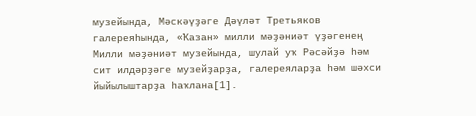музейында, Мәскәүҙәге Дәүләт Третьяков галереяһында, «Ҡазан» милли мәҙәниәт үҙәгенең Милли мәҙәниәт музейында, шулай уҡ Рәсәйҙә һәм сит илдәрҙәге музейҙарҙа, галереяларҙа һәм шәхси йыйылыштарҙа һаҡлана[1].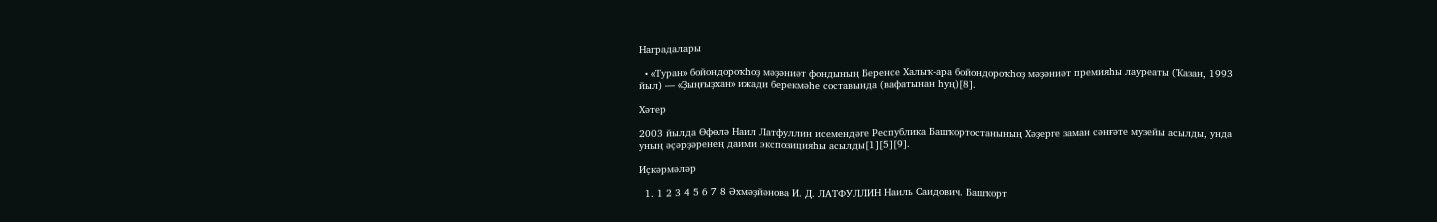Наградалары

  • «Туран» бойондороҡһоҙ мәҙәниәт фондының Беренсе Халыҡ-ара бойондороҡһоҙ мәҙәниәт премияһы лауреаты (Ҡазан, 1993 йыл) — «Ҙыңғыҙхан» ижади берекмәһе составында (вафатынан һуң)[8].

Хәтер

2003 йылда Өфөлә Наил Латфуллин исемендәге Республика Башҡортостанының Хәҙерге заман сәнғәте музейы асылды, унда уның әҫәрҙәренең даими экспозицияһы асылды[1][5][9].

Иҫкәрмәләр

  1. 1 2 3 4 5 6 7 8 Әхмәҙйәнова И. Д. ЛАТФУЛЛИН Наиль Саидович. Башҡорт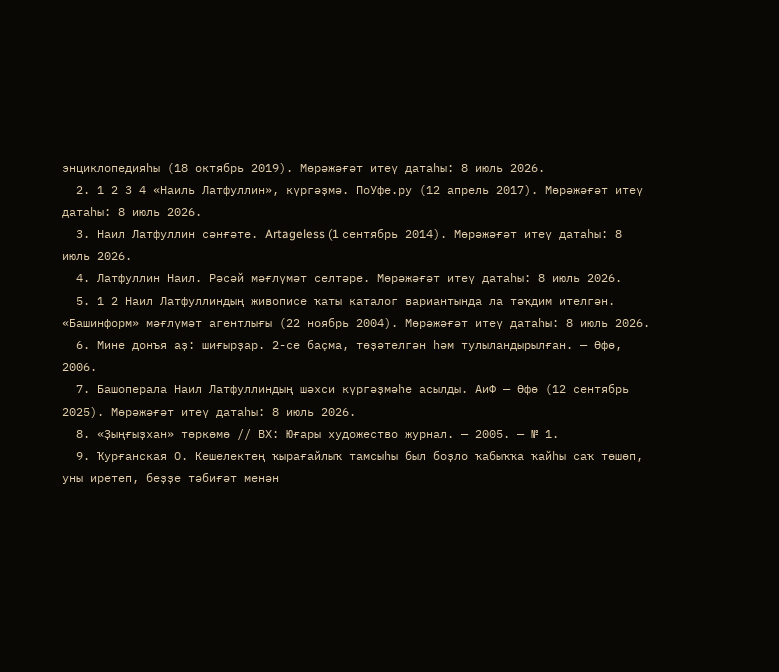энциклопедияһы (18 октябрь 2019). Мөрәжәғәт итеү датаһы: 8 июль 2026.
  2. 1 2 3 4 «Наиль Латфуллин», күргәҙмә. ПоУфе.ру (12 апрель 2017). Мөрәжәғәт итеү датаһы: 8 июль 2026.
  3. Наил Латфуллин сәнғәте. Artageless (1 сентябрь 2014). Мөрәжәғәт итеү датаһы: 8 июль 2026.
  4. Латфуллин Наил. Рәсәй мәғлүмәт селтәре. Мөрәжәғәт итеү датаһы: 8 июль 2026.
  5. 1 2 Наил Латфуллиндың живописе ҡаты каталог вариантында ла тәҡдим ителгән. «Башинформ» мәғлүмәт агентлығы (22 ноябрь 2004). Мөрәжәғәт итеү датаһы: 8 июль 2026.
  6. Мине донъя аҙ: шиғырҙар. 2-се баҫма, төҙәтелгән һәм тулыландырылған. — Өфө, 2006.
  7. Башоперала Наил Латфуллиндың шәхси күргәҙмәһе асылды. АиФ — Өфө (12 сентябрь 2025). Мөрәжәғәт итеү датаһы: 8 июль 2026.
  8. «Ҙыңғыҙхан» төркөмө // ВХ: Юғары художество журнал. — 2005. — № 1.
  9. Ҡурғанская О. Кешелектең ҡырағайлыҡ тамсыһы был боҙло ҡабыҡҡа ҡайһы саҡ төшөп, уны иретеп, беҙҙе тәбиғәт менән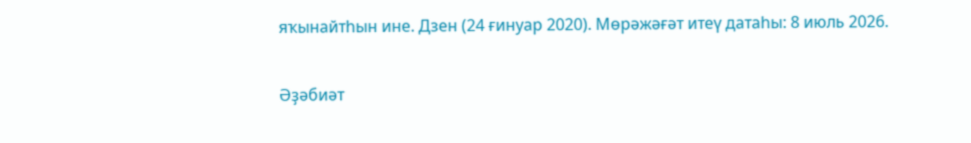яҡынайтһын ине. Дзен (24 ғинуар 2020). Мөрәжәғәт итеү датаһы: 8 июль 2026.

Әҙәбиәт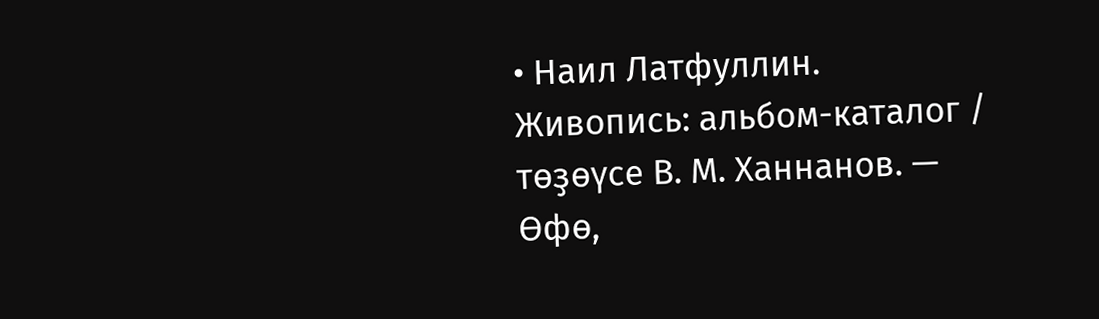• Наил Латфуллин. Живопись: альбом-каталог / төҙөүсе В. М. Ханнанов. — Өфө,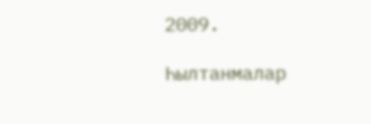2009.

Һылтанмалар